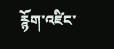རྙོག་འཛིང་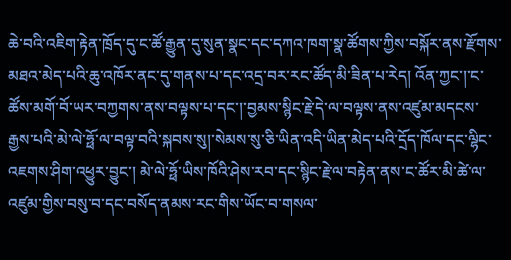ཆེ་བའི་འཇིག་རྟེན་ཁྲོད་དུ་ང་ཚོ་རྒྱུན་དུ་སུན་སྣང་དང་དཀའ་ཁག་སྣ་ཚོགས་ཀྱིས་བསྐོར་ནས་རྫོགས་མཐའ་མེད་པའི་ཆུ་འཁོར་ནང་དུ་གནས་པ་དང་འདྲ་བར་རང་ཚོད་མི་ཟིན་པ་རེད། འོན་ཀྱང་།་ང་ཚོས་མགོ་བོ་ཡར་བཀྱགས་ནས་བལྟས་པ་དང་།་བྱམས་སྙིང་རྗེ་དེ་ལ་བལྟས་ནས་འཛུམ་མདངས་རྒྱས་པའི་མེ་ལེ་ཧྥོ་ལ་བལྟ་བའི་སྐབས་སུ།་སེམས་སུ་ཅི་ཡིན་འདི་ཡིན་མེད་པའི་དྲོད་ཁོལ་དང་ལྷིང་འཇགས་ཤིག་འཕྱུར་བྱུང་། མེ་ལེ་ཧྥོ་ཡིས་ཁོའི་ཤེས་རབ་དང་སྙིང་རྗེ་ལ་བརྟེན་ནས་ང་ཚོར་མི་ཚེ་ལ་འཛུམ་གྱིས་བསུ་བ་དང་བསོད་ནམས་རང་གིས་ཡོང་བ་གསལ་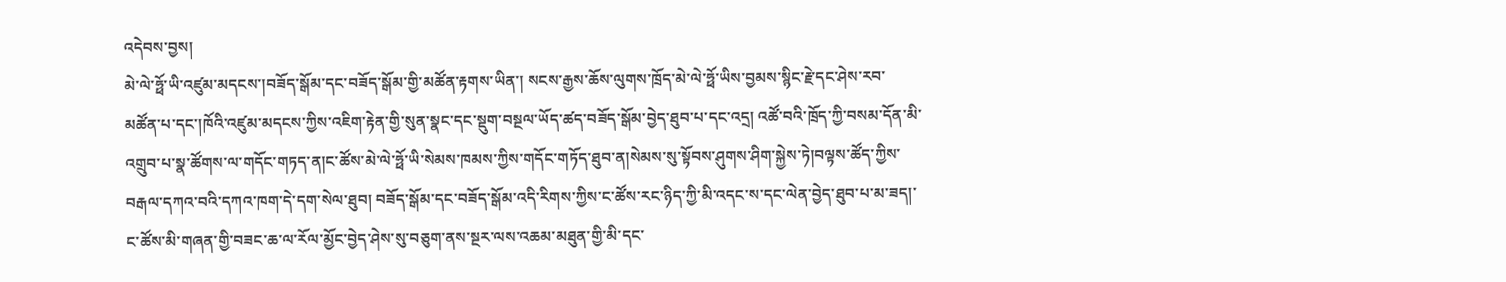འདེབས་བྱས།
མེ་ལེ་ཧྥོ་ཡི་འཛུམ་མདངས་།བཟོད་སྒོམ་དང་བཟོད་སྒོམ་གྱི་མཚོན་རྟགས་ཡིན་། སངས་རྒྱས་ཆོས་ལུགས་ཁྲོད་མེ་ལེ་ཧྥོ་ཡིས་བྱམས་སྙིང་རྗེ་དང་ཤེས་རབ་མཚོན་པ་དང་།ཁོའི་འཛུམ་མདངས་ཀྱིས་འཇིག་རྟེན་གྱི་སུན་སྣང་དང་སྡུག་བསྔལ་ཡོད་ཚད་བཟོད་སྒོམ་བྱེད་ཐུབ་པ་དང་འདྲ། འཚོ་བའི་ཁྲོད་ཀྱི་བསམ་དོན་མི་འགྲུབ་པ་སྣ་ཚོགས་ལ་གདོང་གཏད་ན།ང་ཚོས་མེ་ལེ་ཧྥོ་ཡི་སེམས་ཁམས་ཀྱིས་གདོང་གཏོད་ཐུབ་ན།སེམས་སུ་སྟོབས་ཤུགས་ཤིག་སྐྱེས་ཏེ།བལྟས་ཚོད་ཀྱིས་བརྒལ་དཀའ་བའི་དཀའ་ཁག་དེ་དག་སེལ་ཐུབ། བཟོད་སྒོམ་དང་བཟོད་སྒོམ་འདི་རིགས་ཀྱིས་ང་ཚོས་རང་ཉིད་ཀྱི་མི་འདང་ས་དང་ལེན་བྱེད་ཐུབ་པ་མ་ཟད།་ང་ཚོས་མི་གཞན་གྱི་བཟང་ཆ་ལ་རོལ་མྱོང་བྱེད་ཤེས་སུ་བཅུག་ནས་སྔར་ལས་འཆམ་མཐུན་གྱི་མི་དང་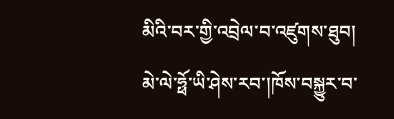མིའི་བར་གྱི་འབྲེལ་བ་འཛུགས་ཐུབ།
མེ་ལེ་ཧྥོ་ཡི་ཤེས་རབ་།ཁོས་བསྐྱུར་བ་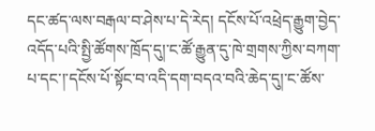དང་ཚད་ལས་བརྒལ་བ་ཤེས་པ་དེ་རེད། དངོས་པོ་འཕྲེད་རྒྱུག་བྱེད་འདོད་པའི་སྤྱི་ཚོགས་ཁྲོད་དུ།་ང་ཚོ་རྒྱུན་དུ་ཁེ་གྲགས་ཀྱིས་བཀག་པ་དང་།་དངོས་པོ་སྟོང་བ་འདི་དག་བདའ་བའི་ཆེད་དུ།་ང་ཚོས་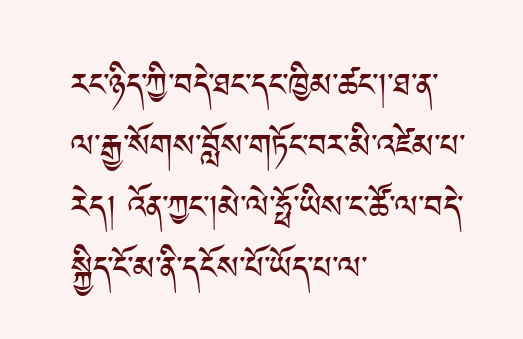རང་ཉིད་ཀྱི་བདེ་ཐང་དང་ཁྱིམ་ཚང་།་ཐ་ན་ལ་རྒྱ་སོགས་བློས་གཏོང་བར་མི་འཛེམ་པ་རེད། འོན་ཀྱང་།མེ་ལེ་ཧྥོ་ཡིས་ང་ཚོ་ལ་བདེ་སྐྱིད་ངོ་མ་ནི་དངོས་པོ་ཡོད་པ་ལ་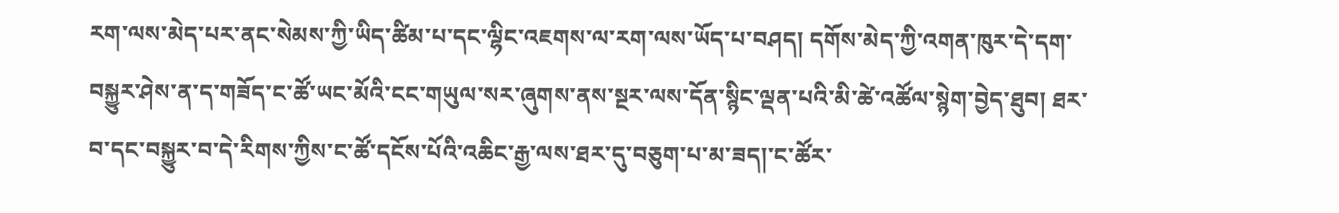རག་ལས་མེད་པར་ནང་སེམས་ཀྱི་ཡིད་ཚིམ་པ་དང་ལྷིང་འཇགས་ལ་རག་ལས་ཡོད་པ་བཤད། དགོས་མེད་ཀྱི་འགན་ཁུར་དེ་དག་བསྐྱུར་ཤེས་ན་ད་གཟོད་ང་ཚོ་ཡང་མོའི་ངང་གཡུལ་སར་ཞུགས་ནས་སྔར་ལས་དོན་སྙིང་ལྡན་པའི་མི་ཚེ་འཚོལ་སྙེག་བྱེད་ཐུབ། ཐར་བ་དང་བསྐྱུར་བ་དེ་རིགས་ཀྱིས་ང་ཚོ་དངོས་པོའི་འཆིང་རྒྱ་ལས་ཐར་དུ་བཅུག་པ་མ་ཟད།་ང་ཚོར་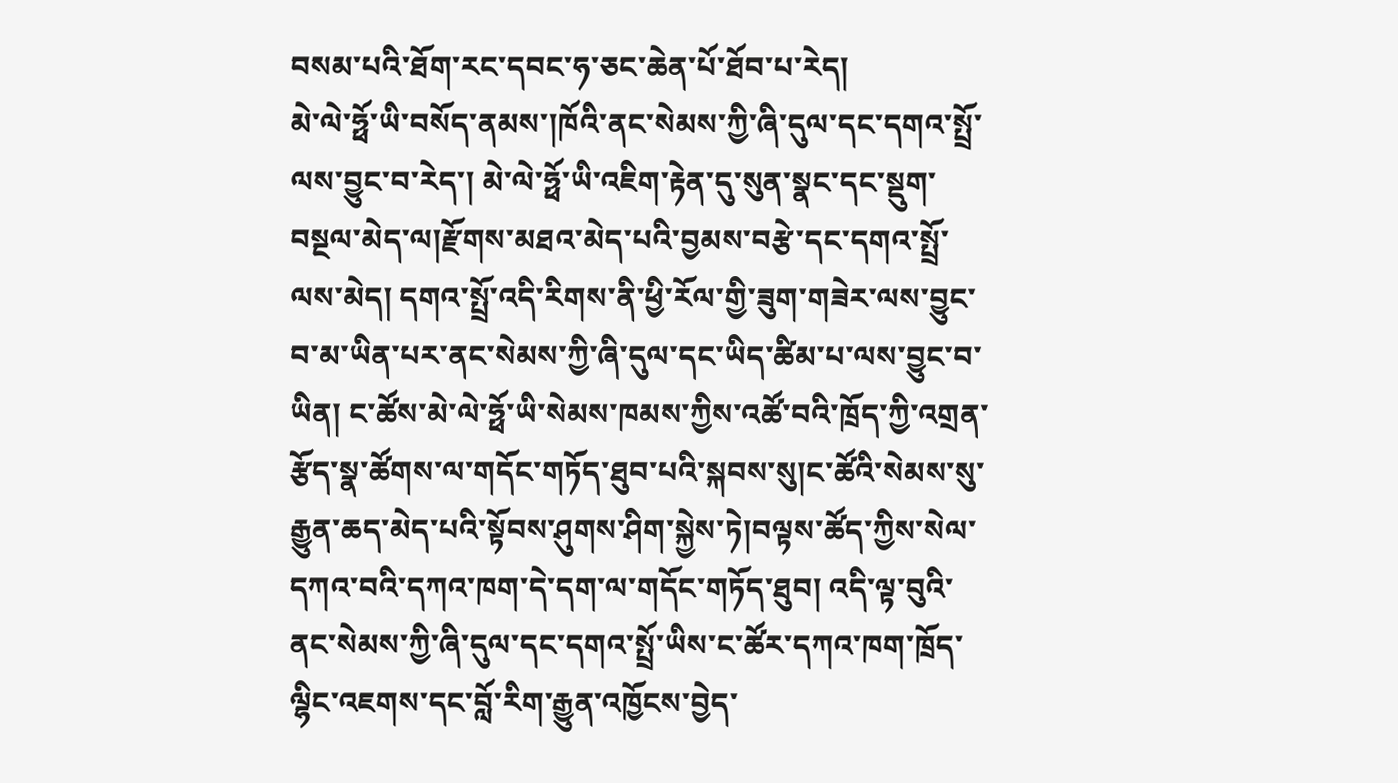བསམ་པའི་ཐོག་རང་དབང་ཧ་ཅང་ཆེན་པོ་ཐོབ་པ་རེད།
མེ་ལེ་ཧྥོ་ཡི་བསོད་ནམས་།ཁོའི་ནང་སེམས་ཀྱི་ཞི་དུལ་དང་དགའ་སྤྲོ་ལས་བྱུང་བ་རེད་། མེ་ལེ་ཧྥོ་ཡི་འཇིག་རྟེན་དུ་སུན་སྣང་དང་སྡུག་བསྔལ་མེད་ལ།རྫོགས་མཐའ་མེད་པའི་བྱམས་བརྩེ་དང་དགའ་སྤྲོ་ལས་མེད། དགའ་སྤྲོ་འདི་རིགས་ནི་ཕྱི་རོལ་གྱི་ཟུག་གཟེར་ལས་བྱུང་བ་མ་ཡིན་པར་ནང་སེམས་ཀྱི་ཞི་དུལ་དང་ཡིད་ཚིམ་པ་ལས་བྱུང་བ་ཡིན། ང་ཚོས་མེ་ལེ་ཧྥོ་ཡི་སེམས་ཁམས་ཀྱིས་འཚོ་བའི་ཁྲོད་ཀྱི་འགྲན་རྩོད་སྣ་ཚོགས་ལ་གདོང་གཏོད་ཐུབ་པའི་སྐབས་སུ།ང་ཚོའི་སེམས་སུ་རྒྱུན་ཆད་མེད་པའི་སྟོབས་ཤུགས་ཤིག་སྐྱེས་ཏེ།བལྟས་ཚོད་ཀྱིས་སེལ་དཀའ་བའི་དཀའ་ཁག་དེ་དག་ལ་གདོང་གཏོད་ཐུབ། འདི་ལྟ་བུའི་ནང་སེམས་ཀྱི་ཞི་དུལ་དང་དགའ་སྤྲོ་ཡིས་ང་ཚོར་དཀའ་ཁག་ཁྲོད་ལྷིང་འཇགས་དང་བློ་རིག་རྒྱུན་འཁྱོངས་བྱེད་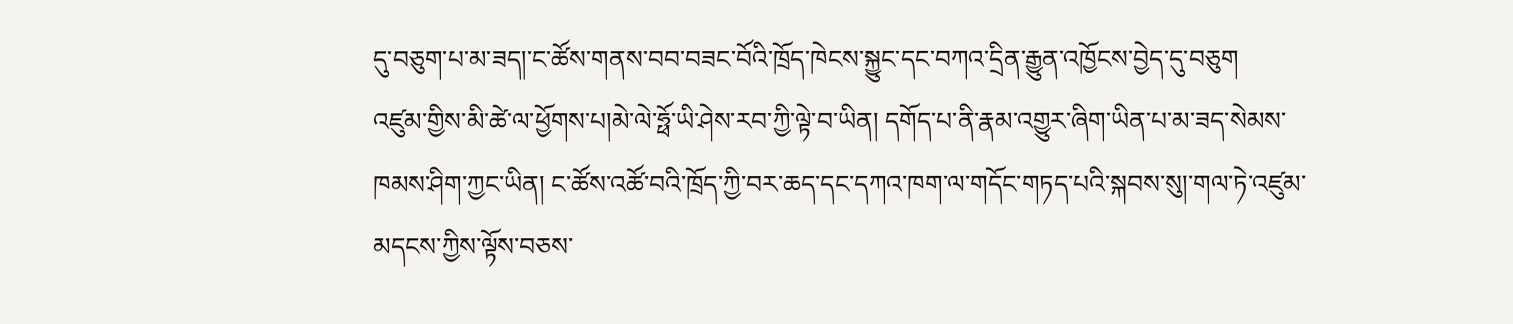དུ་བཅུག་པ་མ་ཟད།་ང་ཚོས་གནས་བབ་བཟང་བོའི་ཁྲོད་ཁེངས་སྐྱུང་དང་བཀའ་དྲིན་རྒྱུན་འཁྱོངས་བྱེད་དུ་བཅུག
འཛུམ་གྱིས་མི་ཚེ་ལ་ཕྱོགས་པ།མེ་ལེ་ཧྥོ་ཡི་ཤེས་རབ་ཀྱི་ལྟེ་བ་ཡིན། དགོད་པ་ནི་རྣམ་འགྱུར་ཞིག་ཡིན་པ་མ་ཟད་སེམས་ཁམས་ཤིག་ཀྱང་ཡིན། ང་ཚོས་འཚོ་བའི་ཁྲོད་ཀྱི་བར་ཆད་དང་དཀའ་ཁག་ལ་གདོང་གཏད་པའི་སྐབས་སུ།་གལ་ཏེ་འཛུམ་མདངས་ཀྱིས་ལྟོས་བཅས་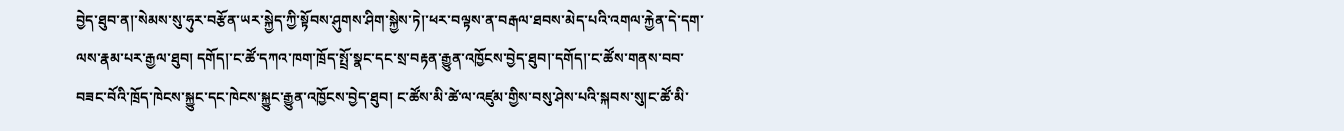བྱེད་ཐུབ་ན།་སེམས་སུ་ཧུར་བརྩོན་ཡར་སྐྱེད་ཀྱི་སྟོབས་ཤུགས་ཤིག་སྐྱེས་ཏེ།་ཕར་བལྟས་ན་བརྒལ་ཐབས་མེད་པའི་འགལ་རྐྱེན་དེ་དག་ལས་རྣམ་པར་རྒྱལ་ཐུབ། དགོད།་ང་ཚོ་དཀའ་ཁག་ཁྲོད་སྤྲོ་སྣང་དང་སྲ་བརྟན་རྒྱུན་འཁྱོངས་བྱེད་ཐུབ།་དགོད།་ང་ཚོས་གནས་བབ་བཟང་བོའི་ཁྲོད་ཁེངས་སྐྱུང་དང་ཁེངས་སྐྱུང་རྒྱུན་འཁྱོངས་བྱེད་ཐུབ། ང་ཚོས་མི་ཚེ་ལ་འཛུམ་གྱིས་བསུ་ཤེས་པའི་སྐབས་སུ།ང་ཚོ་མི་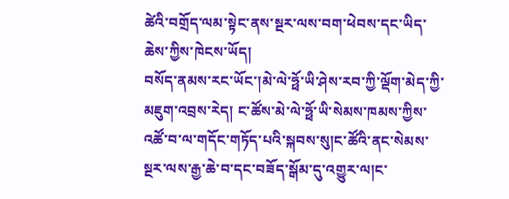ཚེའི་བགྲོད་ལམ་སྟེང་ནས་སྔར་ལས་བག་ཕེབས་དང་ཡིད་ཆེས་ཀྱིས་ཁེངས་ཡོད།
བསོད་ནམས་རང་ཡོང་།མེ་ལེ་ཧྥོ་ཡི་ཤེས་རབ་ཀྱི་ལྡོག་མེད་ཀྱི་མཇུག་འབྲས་རེད། ང་ཚོས་མེ་ལེ་ཧྥོ་ཡི་སེམས་ཁམས་ཀྱིས་འཚོ་བ་ལ་གདོང་གཏོད་པའི་སྐབས་སུ།ང་ཚོའི་ནང་སེམས་སྔར་ལས་རྒྱ་ཆེ་བ་དང་བཟོད་སྒོམ་དུ་འགྱུར་ལ།ང་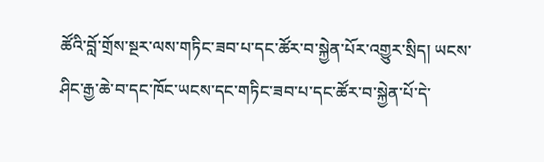ཚོའི་བློ་གྲོས་སྔར་ལས་གཏིང་ཟབ་པ་དང་ཚོར་བ་སྐྱེན་པོར་འགྱུར་སྲིད། ཡངས་ཤིང་རྒྱ་ཆེ་བ་དང་ཁོང་ཡངས་དང་གཏིང་ཟབ་པ་དང་ཚོར་བ་སྐྱེན་པོ་དེ་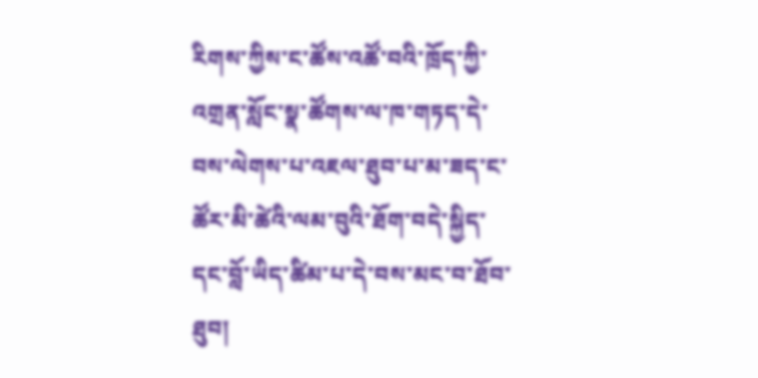རིགས་ཀྱིས་ང་ཚོས་འཚོ་བའི་ཁྲོད་ཀྱི་འགྲན་སློང་སྣ་ཚོགས་ལ་ཁ་གཏད་དེ་བས་ལེགས་པ་འཇལ་ཐུབ་པ་མ་ཟད་ང་ཚོར་མི་ཚེའི་ལམ་བུའི་ཐོག་བདེ་སྐྱིད་དང་བློ་ཡིད་ཚིམ་པ་དེ་བས་མང་བ་ཐོབ་ཐུབ།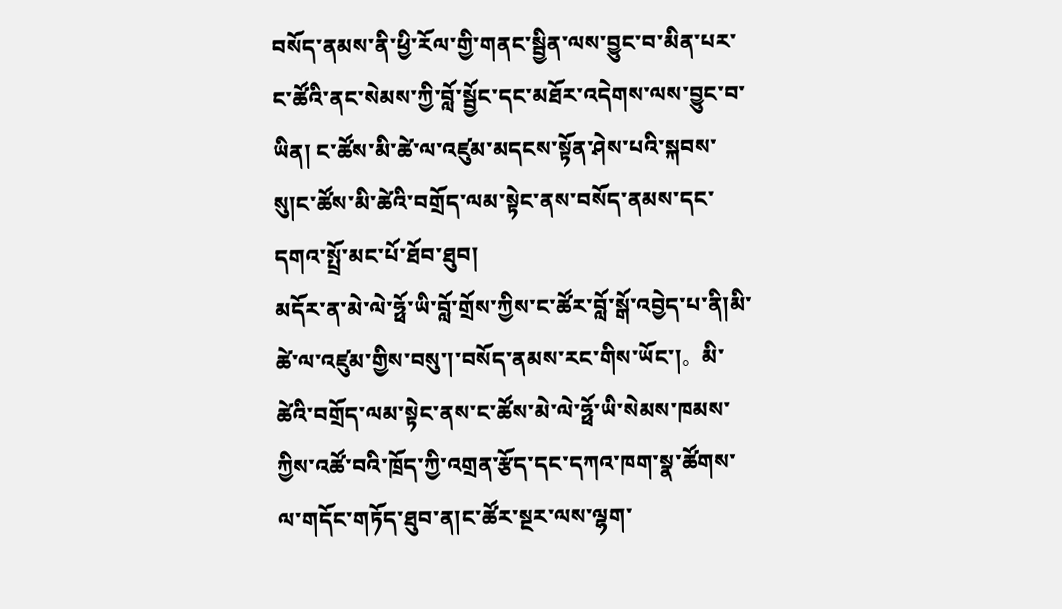བསོད་ནམས་ནི་ཕྱི་རོལ་གྱི་གནང་སྦྱིན་ལས་བྱུང་བ་མིན་པར་ང་ཚོའི་ནང་སེམས་ཀྱི་བློ་སྦྱོང་དང་མཐོར་འདེགས་ལས་བྱུང་བ་ཡིན། ང་ཚོས་མི་ཚེ་ལ་འཛུམ་མདངས་སྟོན་ཤེས་པའི་སྐབས་སུ།ང་ཚོས་མི་ཚེའི་བགྲོད་ལམ་སྟེང་ནས་བསོད་ནམས་དང་དགའ་སྤྲོ་མང་པོ་ཐོབ་ཐུབ།
མདོར་ན་མེ་ལེ་ཧྥོ་ཡི་བློ་གྲོས་ཀྱིས་ང་ཚོར་བློ་སྒོ་འབྱེད་པ་ནི།མི་ཚེ་ལ་འཛུམ་གྱིས་བསུ་།་བསོད་ནམས་རང་གིས་ཡོང་།。 མི་ཚེའི་བགྲོད་ལམ་སྟེང་ནས་ང་ཚོས་མེ་ལེ་ཧྥོ་ཡི་སེམས་ཁམས་ཀྱིས་འཚོ་བའི་ཁྲོད་ཀྱི་འགྲན་རྩོད་དང་དཀའ་ཁག་སྣ་ཚོགས་ལ་གདོང་གཏོད་ཐུབ་ན།ང་ཚོར་སྔར་ལས་ལྷག་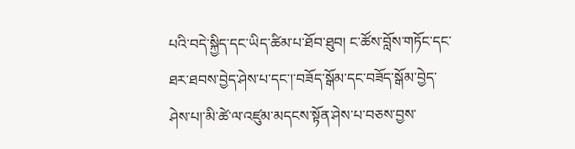པའི་བདེ་སྐྱིད་དང་ཡིད་ཚིམ་པ་ཐོབ་ཐུབ། ང་ཚོས་བློས་གཏོང་དང་ཐར་ཐབས་བྱེད་ཤེས་པ་དང་།་བཟོད་སྒོམ་དང་བཟོད་སྒོམ་བྱེད་ཤེས་པ།་མི་ཚེ་ལ་འཛུམ་མདངས་སྟོན་ཤེས་པ་བཅས་བྱས་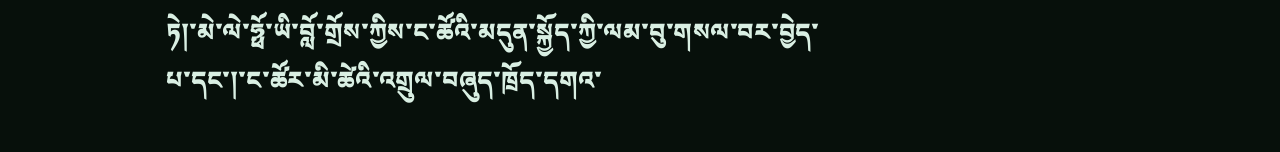ཏེ།་མེ་ལེ་ཧྥོ་ཡི་བློ་གྲོས་ཀྱིས་ང་ཚོའི་མདུན་སྐྱོད་ཀྱི་ལམ་བུ་གསལ་བར་བྱེད་པ་དང་།་ང་ཚོར་མི་ཚེའི་འགྲུལ་བཞུད་ཁྲོད་དགའ་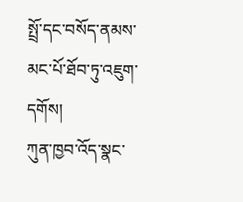སྤྲོ་དང་བསོད་ནམས་མང་པོ་ཐོབ་ཏུ་འཇུག་དགོས།
ཀུན་ཁྱབ་འོད་སྣང་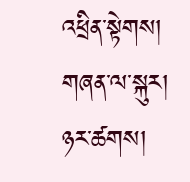འཕྲིན་སྟེགས།
གཞན་ལ་སྐུར།
ཉར་ཚགས།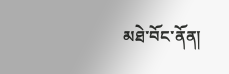མཐེ་བོང་ནོན།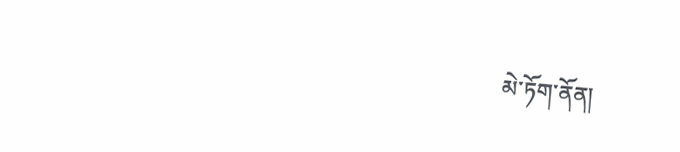མེ་ཏོག་ནོན།